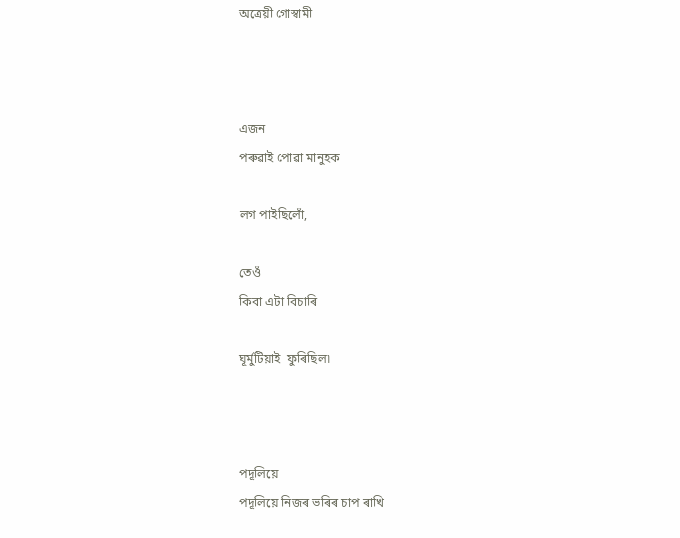অত্ৰেয়ী গোস্বামী



এজন
পৰুৱাই পোৱা মানুহক

লগ পাইছিলোঁ,

তেওঁ
কিবা এটা বিচাৰি

ঘূৰ্মুটিয়াই  ফুৰিছিল৷



পদূলিয়ে
পদূলিয়ে নিজৰ ভৰিৰ চাপ ৰাখি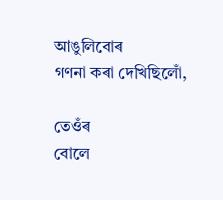আঙুলিবোৰ
গণনা কৰা দেখিছিলোঁ,

তেওঁৰ
বোলে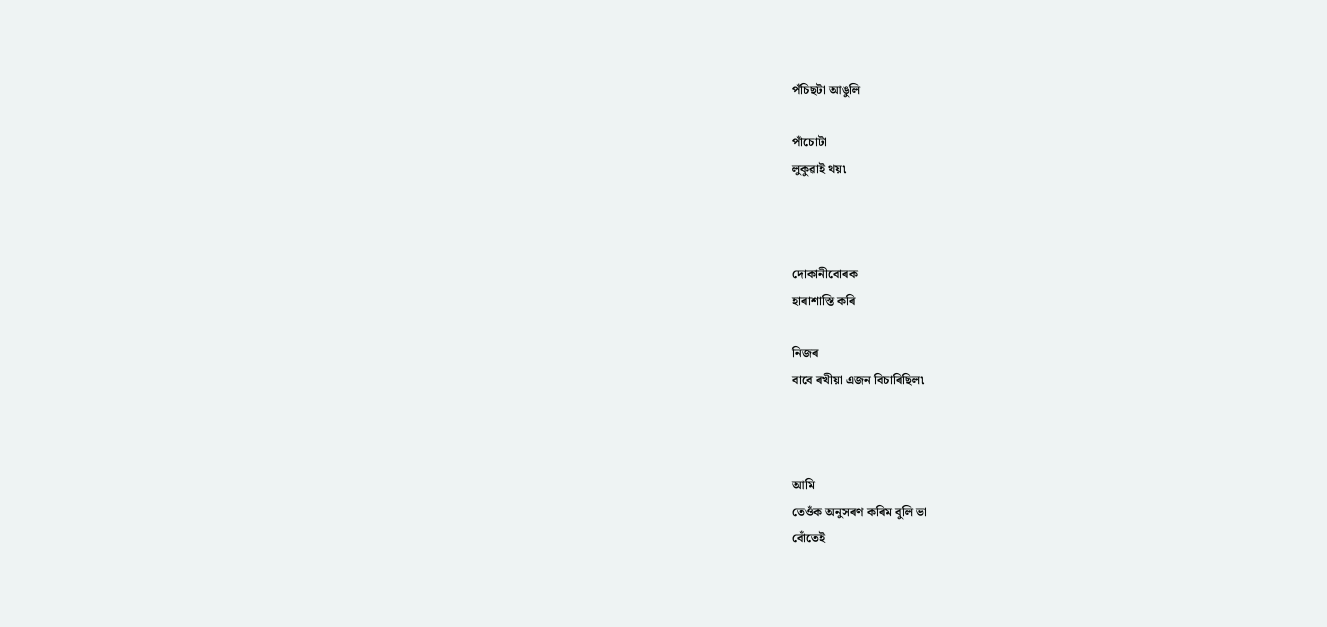পঁচিছটা আঙুলি

পাঁচোটা
লুকুৱাই থয়৷



দোকানীবোৰক
হাৰাশাস্তি কৰি

নিজৰ
বাবে ৰখীয়া এজন বিচাৰিছিল৷



আমি
তেওঁক অনুসৰণ কৰিম বুলি ভা
বোঁতেই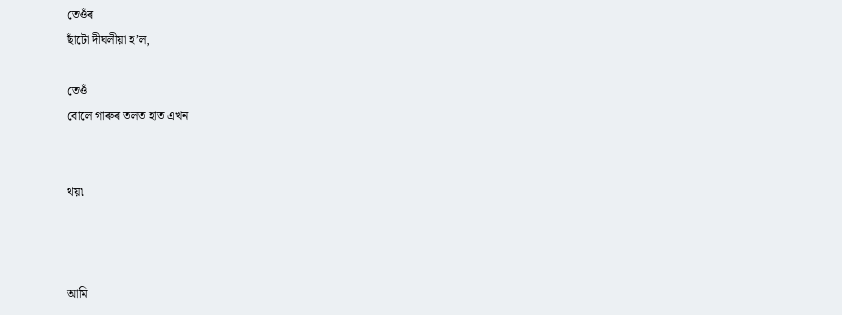তেওঁৰ
ছাঁটো দীঘলীয়া হ’ল,

তেওঁ
বোলে গাৰুৰ তলত হাত এখন


থয়৷



আমি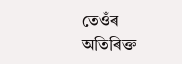তেওঁৰ অতিৰিক্ত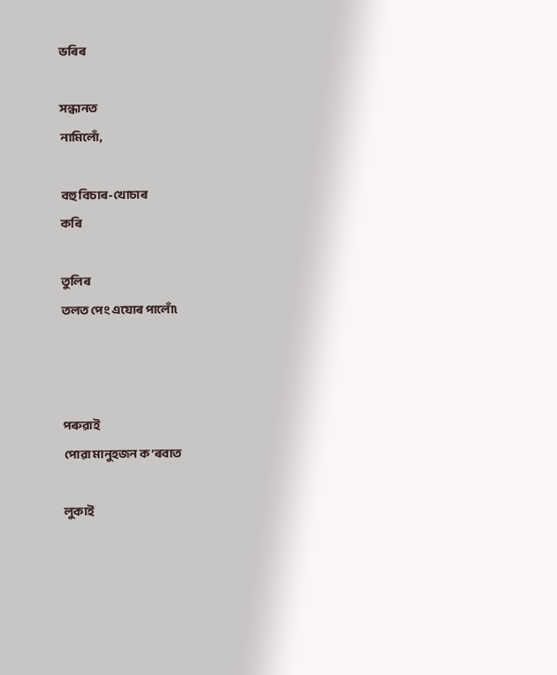ভৰিৰ

সন্ধানত
নামিলোঁ,

বহু বিচাৰ-খোচাৰ
কৰি

তুলিৰ
তলত পেং এযোৰ পালোঁ৷



পৰুৱাই
পোৱা মানুহজন ক’ৰবাত

লুকাই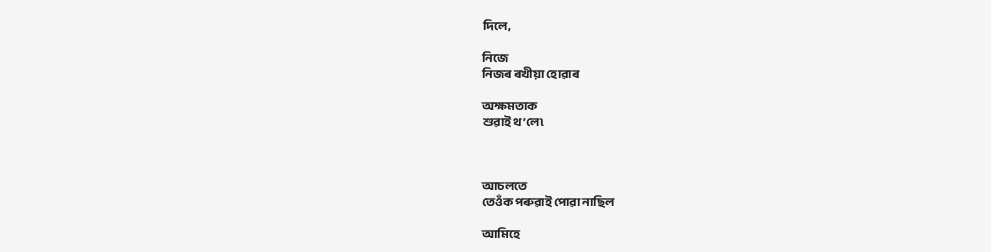দিলে,

নিজে
নিজৰ ৰখীয়া হোৱাৰ

অক্ষমতাক
শুৱাই থ’লে৷



আচলতে
তেওঁক পৰুৱাই পোৱা নাছিল

আমিহে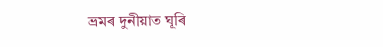ভ্ৰমৰ দুনীয়াত ঘূৰি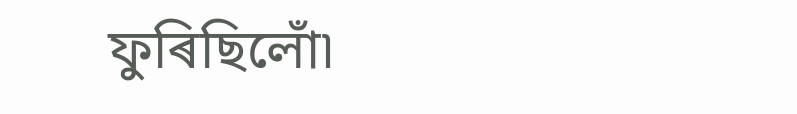ফুৰিছিলোঁ৷